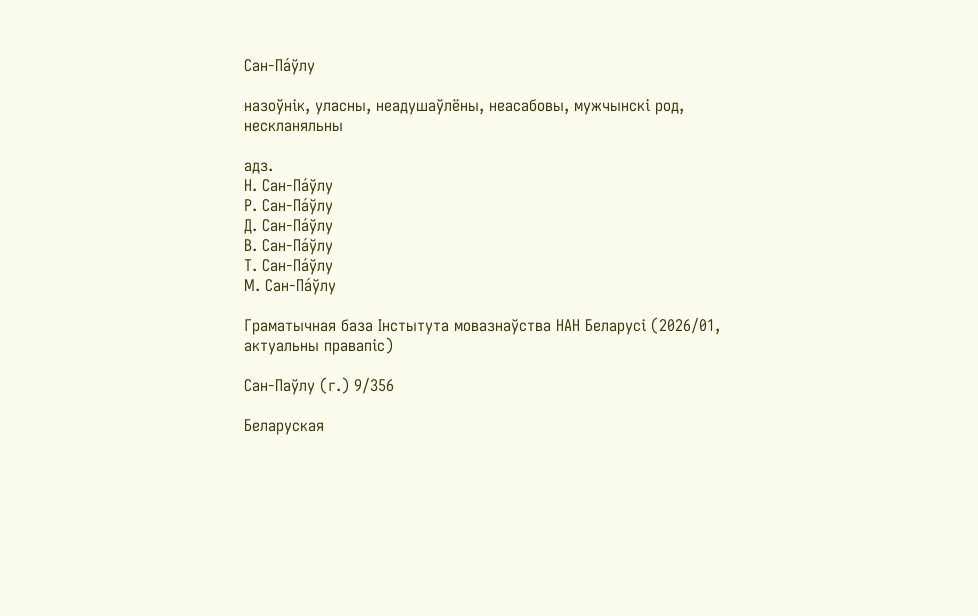Сан-Па́ўлу

назоўнік, уласны, неадушаўлёны, неасабовы, мужчынскі род, нескланяльны

адз.
Н. Сан-Па́ўлу
Р. Сан-Па́ўлу
Д. Сан-Па́ўлу
В. Сан-Па́ўлу
Т. Сан-Па́ўлу
М. Сан-Па́ўлу

Граматычная база Інстытута мовазнаўства НАН Беларусі (2026/01, актуальны правапіс)

Сан-Паўлу (г.) 9/356

Беларуская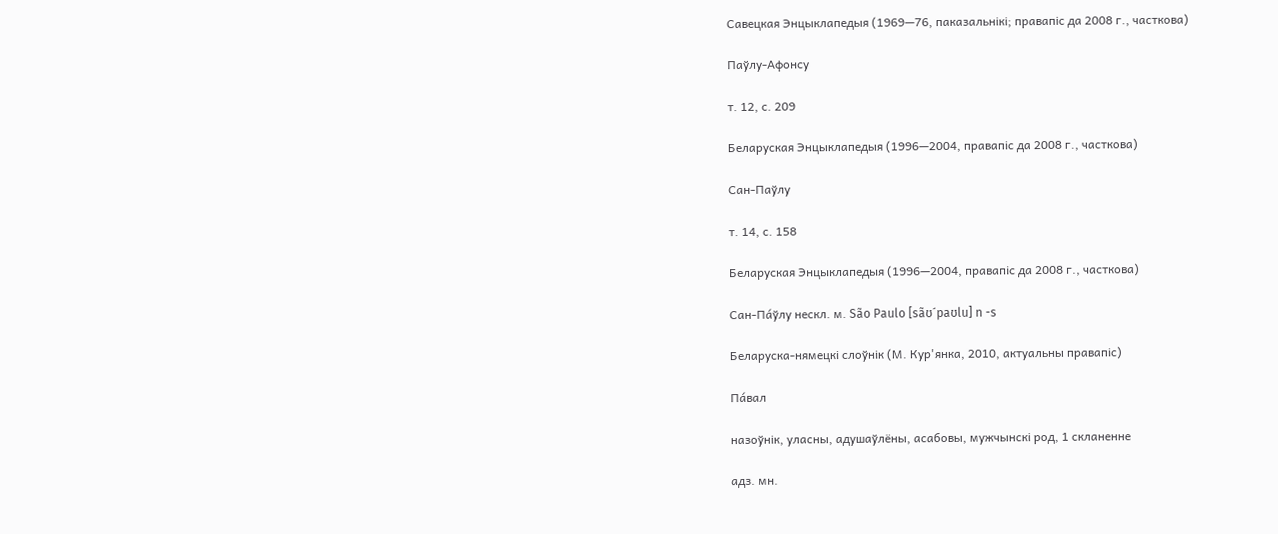Савецкая Энцыклапедыя (1969—76, паказальнікі; правапіс да 2008 г., часткова)

Паўлу-Афонсу

т. 12, с. 209

Беларуская Энцыклапедыя (1996—2004, правапіс да 2008 г., часткова)

Сан-Паўлу

т. 14, с. 158

Беларуская Энцыклапедыя (1996—2004, правапіс да 2008 г., часткова)

Сан-Па́ўлу нескл. м. São Paulo [sãʊ´paʊlu] n -s

Беларуска-нямецкі слоўнік (М. Кур'янка, 2010, актуальны правапіс)

Па́вал

назоўнік, уласны, адушаўлёны, асабовы, мужчынскі род, 1 скланенне

адз. мн.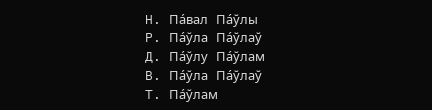Н. Па́вал Па́ўлы
Р. Па́ўла Па́ўлаў
Д. Па́ўлу Па́ўлам
В. Па́ўла Па́ўлаў
Т. Па́ўлам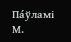Па́ўламі
М.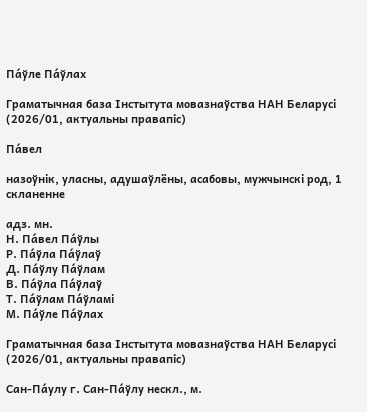Па́ўле Па́ўлах

Граматычная база Інстытута мовазнаўства НАН Беларусі (2026/01, актуальны правапіс)

Па́вел

назоўнік, уласны, адушаўлёны, асабовы, мужчынскі род, 1 скланенне

адз. мн.
Н. Па́вел Па́ўлы
Р. Па́ўла Па́ўлаў
Д. Па́ўлу Па́ўлам
В. Па́ўла Па́ўлаў
Т. Па́ўлам Па́ўламі
М. Па́ўле Па́ўлах

Граматычная база Інстытута мовазнаўства НАН Беларусі (2026/01, актуальны правапіс)

Сан-Па́улу г. Сан-Па́ўлу нескл., м.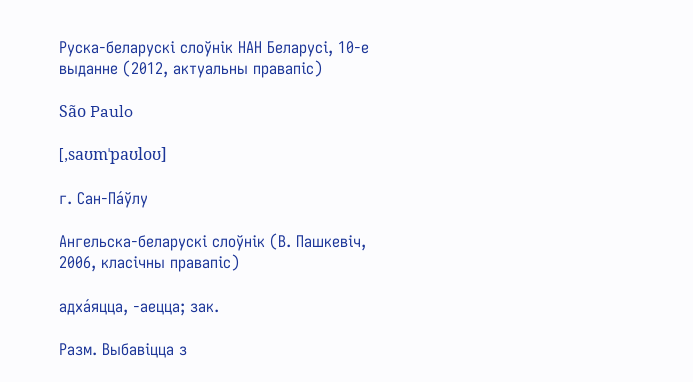Руска-беларускі слоўнік НАН Беларусі, 10-е выданне (2012, актуальны правапіс)

São Paulo

[,saʊmˈpaʊloʊ]

г. Сан-Па́ўлу

Ангельска-беларускі слоўнік (В. Пашкевіч, 2006, класічны правапіс)

адха́яцца, ‑аецца; зак.

Разм. Выбавіцца з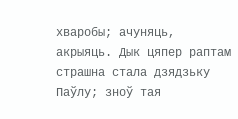хваробы; ачуняць, акрыяць. Дык цяпер раптам страшна стала дзядзьку Паўлу; зноў тая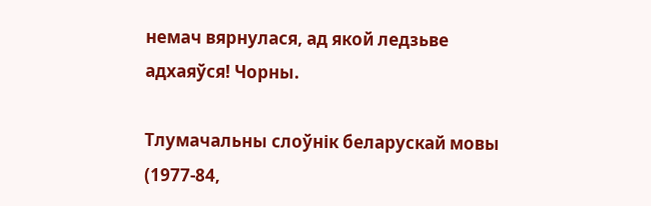немач вярнулася, ад якой ледзьве адхаяўся! Чорны.

Тлумачальны слоўнік беларускай мовы (1977-84,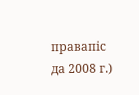правапіс да 2008 г.)